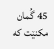45 گُمان مکنێت که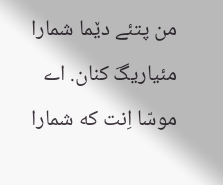من پتئے دێما شمارا مئیاریگَ کنان. اے موسّا اِنت که شمارا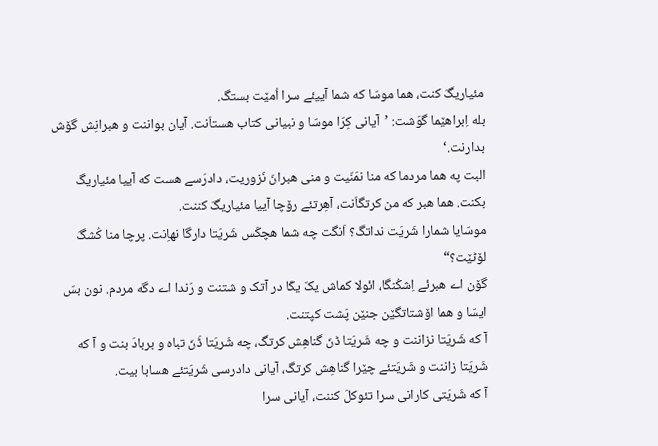مئیاریگَ کنت، هما موسّا که شما آییئے سرا اُمێت بستگ.
بله اِبراهێما گوَشت: ’آیانی کِرّا موسّا و نبیانی کتاب هستاَنت. آیان بواننت و هبرانِش گۆش بدارنت.‘
البت په هما مردما که منا نمَنّیت و منی هبرانَ نَزوریت، دادرَسے هست که آییا مئیاریگ بکنت. هما هبر که من کرتگاَنت، آهِرتئے رۆچا آییا مئیاریگَ کننت.
موسّایا شمارا شَریَت نداتگ؟ اَنگت چه شما هچکَس شَریَتا دارگا نهاِنت. پرچا منا کُشگَ لۆٹێت؟“
گۆن اے هبرئے اِشکُنگا، ائولا کماش یکّ یکّا در آتک و شتنت و رَندا اے دگه مردم. نون بسّ ایسّا و هما اۆشتاتگێن جنێن پَشت کپتنت.
آ که شَریَتا نزاننت و چه شَریَتا ڈنّ گناهِش کرتگ، چه شَریَتا ڈَنّ تباه و بربادَ بنت و آ که شَریَتا زاننت و شَریَتئے چێرا گناهِش کرتگ، آیانی دادرسی شَریَتئے هسابا بیت.
آ که شَریَتی کارانی سرا تئوکلَ کننت، آیانی سرا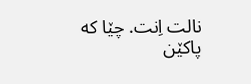نالت اِنت. چێا که پاکێن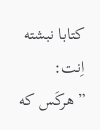کتابا نبشته اِنت: ”هرکَس که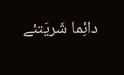دائِما شَریَتئے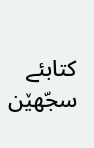کتابئے سجّهێن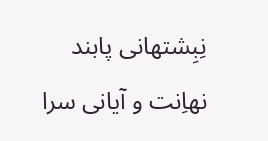نِبِشتهانی پابند نهاِنت و آیانی سرا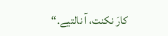کارَ نکنت، آ نالتیے.“